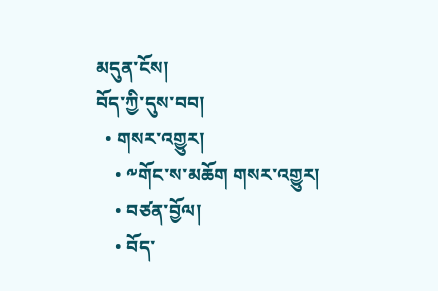མདུན་ངོས།
བོད་ཀྱི་དུས་བབ།
  • གསར་འགྱུར།
    • ༸གོང་ས་མཆོག གསར་འགྱུར།
    • བཙན་བྱོལ།
    • བོད་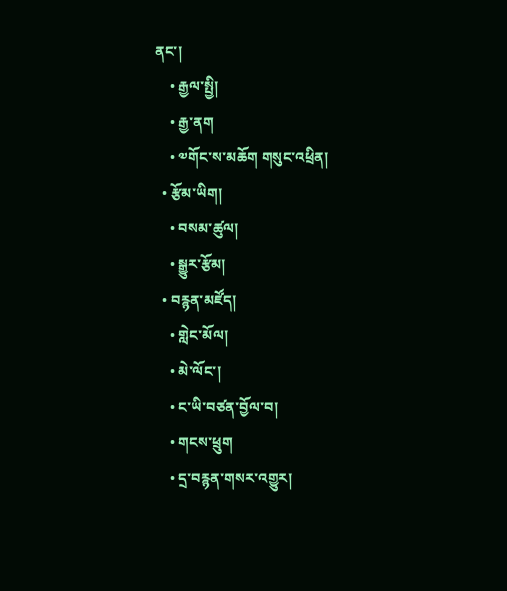ནང་།
    • རྒྱལ་སྤྱི།
    • རྒྱ་ནག
    • ༧གོང་ས་མཆོག གསུང་འཕྲིན།
  • རྩོམ་ཡིག།
    • བསམ་ཚུལ།
    • སྒྱུར་རྩོམ།
  • བརྙན་མཛོད།
    • གླེང་མོལ།
    • མེ་ལོང་།
    • ང་ཡི་བཙན་བྱོལ་བ།
    • གངས་ཕྲུག
    • དྲ་བརྙན་གསར་འགྱུར།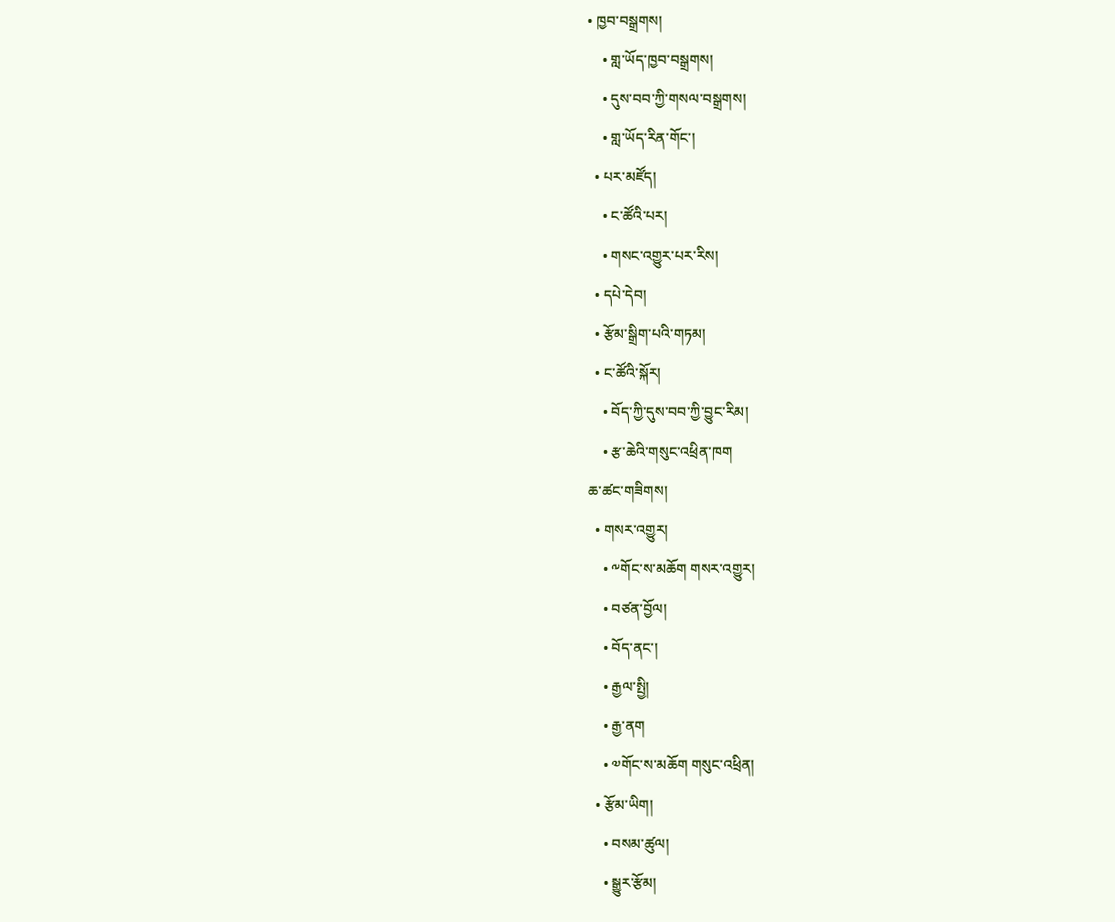• ཁྱབ་བསྒྲགས།
    • གླ་ཡོད་ཁྱབ་བསྒྲགས།
    • དུས་བབ་ཀྱི་གསལ་བསྒྲགས།
    • གླ་ཡོད་རིན་གོང་།
  • པར་མཛོད།
    • ང་ཚོའི་པར།
    • གསང་འགྱུར་པར་རིས།
  • དཔེ་དེབ།
  • རྩོམ་སྒྲིག་པའི་གཏམ།
  • ང་ཚོའི་སྐོར།
    • བོད་ཀྱི་དུས་བབ་ཀྱི་བྱུང་རིམ།
    • རྩ་ཆེའི་གསུང་འཕྲིན་ཁག
ཆ་ཚང་གཟིགས།
  • གསར་འགྱུར།
    • ༸གོང་ས་མཆོག གསར་འགྱུར།
    • བཙན་བྱོལ།
    • བོད་ནང་།
    • རྒྱལ་སྤྱི།
    • རྒྱ་ནག
    • ༧གོང་ས་མཆོག གསུང་འཕྲིན།
  • རྩོམ་ཡིག།
    • བསམ་ཚུལ།
    • སྒྱུར་རྩོམ།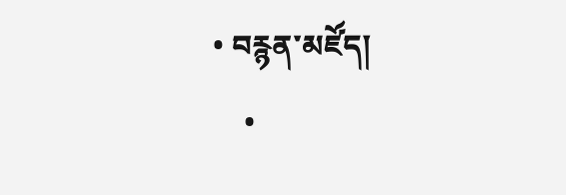• བརྙན་མཛོད།
    •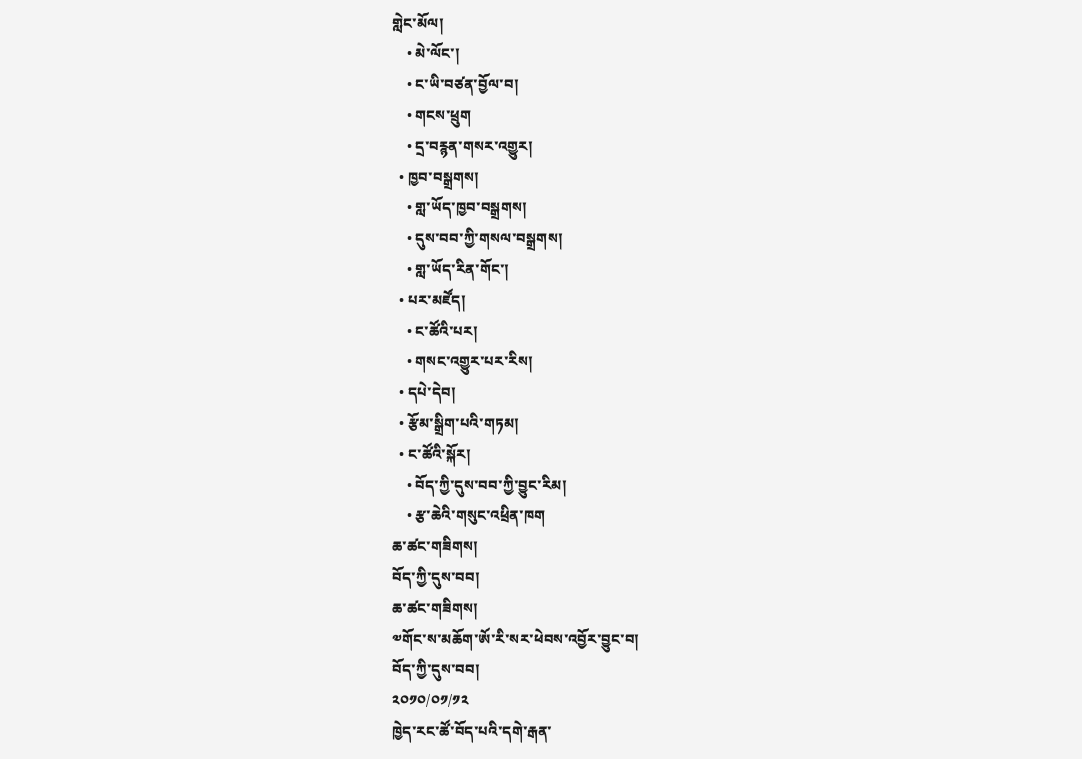གླེང་མོལ།
    • མེ་ལོང་།
    • ང་ཡི་བཙན་བྱོལ་བ།
    • གངས་ཕྲུག
    • དྲ་བརྙན་གསར་འགྱུར།
  • ཁྱབ་བསྒྲགས།
    • གླ་ཡོད་ཁྱབ་བསྒྲགས།
    • དུས་བབ་ཀྱི་གསལ་བསྒྲགས།
    • གླ་ཡོད་རིན་གོང་།
  • པར་མཛོད།
    • ང་ཚོའི་པར།
    • གསང་འགྱུར་པར་རིས།
  • དཔེ་དེབ།
  • རྩོམ་སྒྲིག་པའི་གཏམ།
  • ང་ཚོའི་སྐོར།
    • བོད་ཀྱི་དུས་བབ་ཀྱི་བྱུང་རིམ།
    • རྩ་ཆེའི་གསུང་འཕྲིན་ཁག
ཆ་ཚང་གཟིགས།
བོད་ཀྱི་དུས་བབ།
ཆ་ཚང་གཟིགས།
༧གོང་ས་མཆོག་ཨོ་རི་སར་ཕེབས་འབྱོར་བྱུང་བ།
བོད་ཀྱི་དུས་བབ།
༢༠༡༠/༠༡/༡༢
ཁྱེད་རང་ཚོ་བོད་པའི་དགེ་རྒན་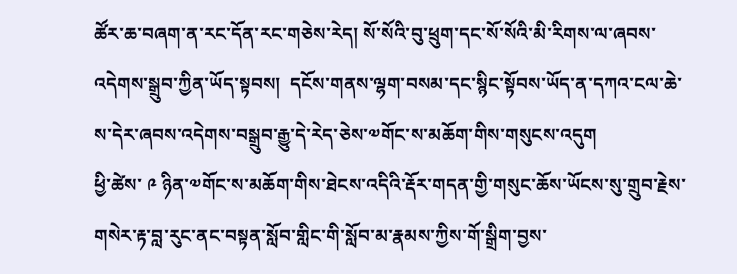ཚོར་ཆ་བཞག་ན་རང་དོན་རང་གཅེས་རེད། སོ་སོའི་བུ་ཕྲུག་དང་སོ་སོའི་མི་རིགས་ལ་ཞབས་འདེགས་སྒྲུབ་ཀྱིན་ཡོད་སྟབས།  དངོས་གནས་ལྷག་བསམ་དང་སྙིང་སྟོབས་ཡོད་ན་དཀའ་ངལ་ཆེ་ས་དེར་ཞབས་འདེགས་བསྒྲུབ་རྒྱུ་དེ་རེད་ཅེས་༧གོང་ས་མཆོག་གིས་གསུངས་འདུག
ཕྱི་ཚེས་ ༩ ཉིན་༧གོང་ས་མཆོག་གིས་ཐེངས་འདིའི་རྡོར་གདན་གྱི་གསུང་ཆོས་ཡོངས་སུ་གྲུབ་རྗེས་གསེར་རྟ་བླ་རུང་ནང་བསྟན་སློབ་གླིང་གི་སློབ་མ་རྣམས་ཀྱིས་གོ་སྒྲིག་བྱས་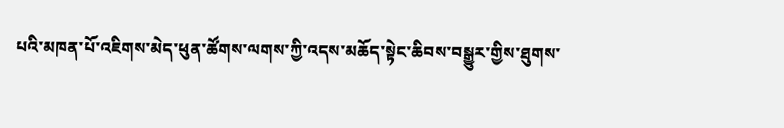པའི་མཁན་པོ་འཇིགས་མེད་ཕུན་ཚོགས་ལགས་ཀྱི་འདས་མཆོད་སྟེང་ཆིབས་བསྒྱུར་གྱིས་ཐུགས་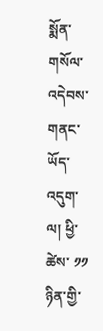སྨོན་གསོལ་འདེབས་གནང་ཡོད་འདུག་ལ། ཕྱི་ཚེས་ ༡༡ ཉིན་གྱི་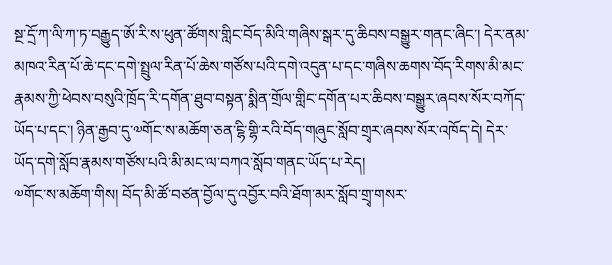སྔ་དྲོ་ཀ་ལི་ཀ་ཏ་བརྒྱུད་ཨོ་རི་ས་ཕུན་ཚོགས་གླིང་བོད་མིའི་གཞིས་སྒར་དུ་ཆིབས་བསྒྱུར་གནང་ཞིང་། དེར་ནམ་མཁའ་རིན་པོ་ཆེ་དང་དགེ་སྤྲུལ་རིན་པོ་ཆེས་གཙོས་པའི་དགེ་འདུན་པ་དང་གཞིས་ཆགས་བོད་རིགས་མི་མང་རྣམས་ཀྱི་ཕེབས་བསུའི་ཁྲོད་རི་དགོན་ཐུབ་བསྟན་སྨིན་གྲོལ་གླིང་དགོན་པར་ཆིབས་བསྒྱུར་ཞབས་སོར་བཀོད་ཡོད་པ་དང་། ཉིན་རྒྱབ་དུ་༧གོང་ས་མཆོག་ཅན་ངྷི་གྷི་རའི་བོད་གཞུང་སློབ་གྲྭར་ཞབས་སོར་འཁོད་དེ། དེར་ཡོད་དགེ་སློབ་རྣམས་གཙོས་པའི་མི་མང་ལ་བཀའ་སློབ་གནང་ཡོད་པ་རེད།
༧གོང་ས་མཆོག་གིས། བོད་མི་ཚོ་བཙན་བྱོལ་དུ་འབྱོར་བའི་ཐོག་མར་སློབ་གྲྭ་གསར་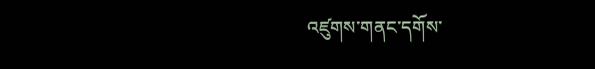འཛུགས་གནང་དགོས་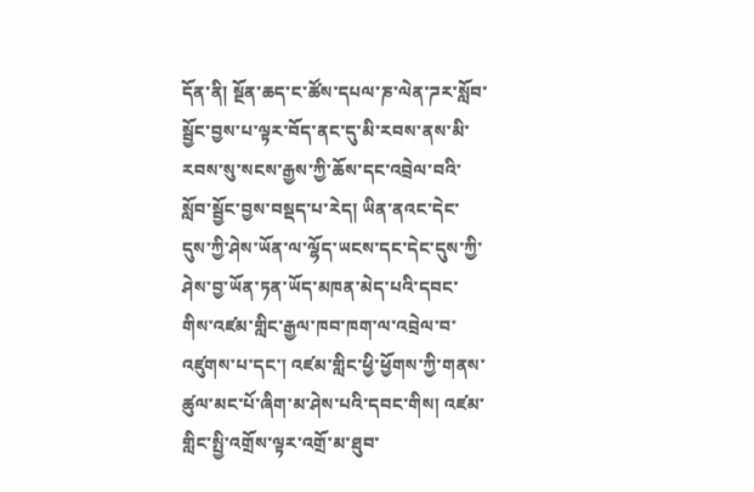དོན་ནི། སྔོན་ཆད་ང་ཚོས་དཔལ་ཎ་ལེན་ཌར་སློབ་སྦྱོང་བྱས་པ་ལྟར་བོད་ནང་དུ་མི་རབས་ནས་མི་རབས་སུ་སངས་རྒྱས་ཀྱི་ཆོས་དང་འབྲེལ་བའི་སློབ་སྦྱོང་བྱས་བསྡད་པ་རེད། ཡིན་ནའང་དེང་དུས་ཀྱི་ཤེས་ཡོན་ལ་ལྷོད་ཡངས་དང་དེང་དུས་ཀྱི་ཤེས་བྱ་ཡོན་ཏན་ཡོད་མཁན་མེད་པའི་དབང་གིས་འཛམ་གླིང་རྒྱལ་ཁབ་ཁག་ལ་འབྲེལ་བ་འཛུགས་པ་དང་། འཛམ་གླིང་ཕྱི་ཕྱོགས་ཀྱི་གནས་ཚུལ་མང་པོ་ཞིག་མ་ཤེས་པའི་དབང་གིས། འཛམ་གླིང་སྤྱི་འགྲོས་ལྟར་འགྲོ་མ་ཐུབ་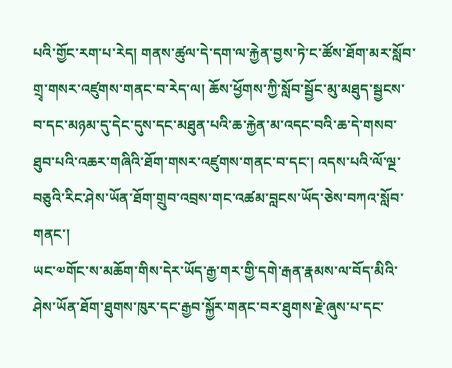པའི་གྱོང་རག་པ་རེད། གནས་ཚུལ་དེ་དག་ལ་རྐྱེན་བྱས་ཏེ་ང་ཚོས་ཐོག་མར་སློབ་གྲྭ་གསར་འཛུགས་གནང་བ་རེད་ལ། ཆོས་ཕྱོགས་ཀྱི་སློབ་སྦྱོང་མུ་མཐུད་སྦྱངས་བ་དང་མཉམ་དུ་དེང་དུས་དང་མཐུན་པའི་ཆ་རྐྱེན་མ་འདང་བའི་ཆ་དེ་གསབ་ཐུབ་པའི་འཆར་གཞིའི་ཐོག་གསར་འཛུགས་གནང་བ་དང་། འདས་པའི་ལོ་ལྔ་བཅུའི་རིང་ཤེས་ཡོན་ཐོག་གྲུབ་འབྲས་གང་འཚམ་བླངས་ཡོད་ཅེས་བཀའ་སློབ་གནང་།
ཡང་༧གོང་ས་མཆོག་གིས་དེར་ཡོད་རྒྱ་གར་གྱི་དགེ་རྒན་རྣམས་ལ་བོད་མིའི་ཤེས་ཡོན་ཐོག་ཐུགས་ཁུར་དང་རྒྱབ་སྐྱོར་གནང་བར་ཐུགས་རྗེ་ཞུས་པ་དང་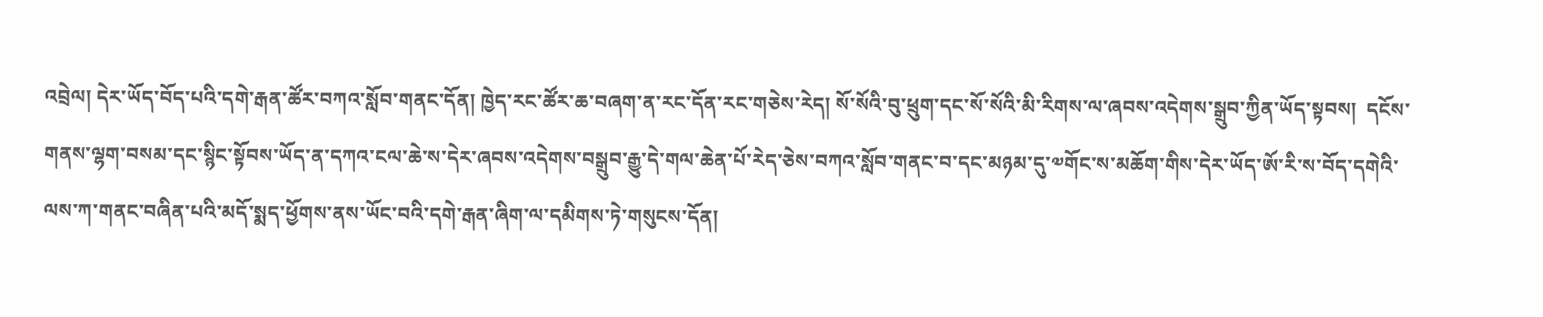འབྲེལ། དེར་ཡོད་བོད་པའི་དགེ་རྒན་ཚོར་བཀའ་སློབ་གནང་དོན། ཁྱེད་རང་ཚོར་ཆ་བཞག་ན་རང་དོན་རང་གཅེས་རེད། སོ་སོའི་བུ་ཕྲུག་དང་སོ་སོའི་མི་རིགས་ལ་ཞབས་འདེགས་སྒྲུབ་ཀྱིན་ཡོད་སྟབས།  དངོས་གནས་ལྷག་བསམ་དང་སྙིང་སྟོབས་ཡོད་ན་དཀའ་ངལ་ཆེ་ས་དེར་ཞབས་འདེགས་བསྒྲུབ་རྒྱུ་དེ་གལ་ཆེན་པོ་རེད་ཅེས་བཀའ་སློབ་གནང་བ་དང་མཉམ་དུ་༧གོང་ས་མཆོག་གིས་དེར་ཡོད་ཨོ་རི་ས་བོད་དགེའི་ལས་ཀ་གནང་བཞིན་པའི་མདོ་སྨད་ཕྱོགས་ནས་ཡོང་བའི་དགེ་རྒན་ཞིག་ལ་དམིགས་ཏེ་གསུངས་དོན།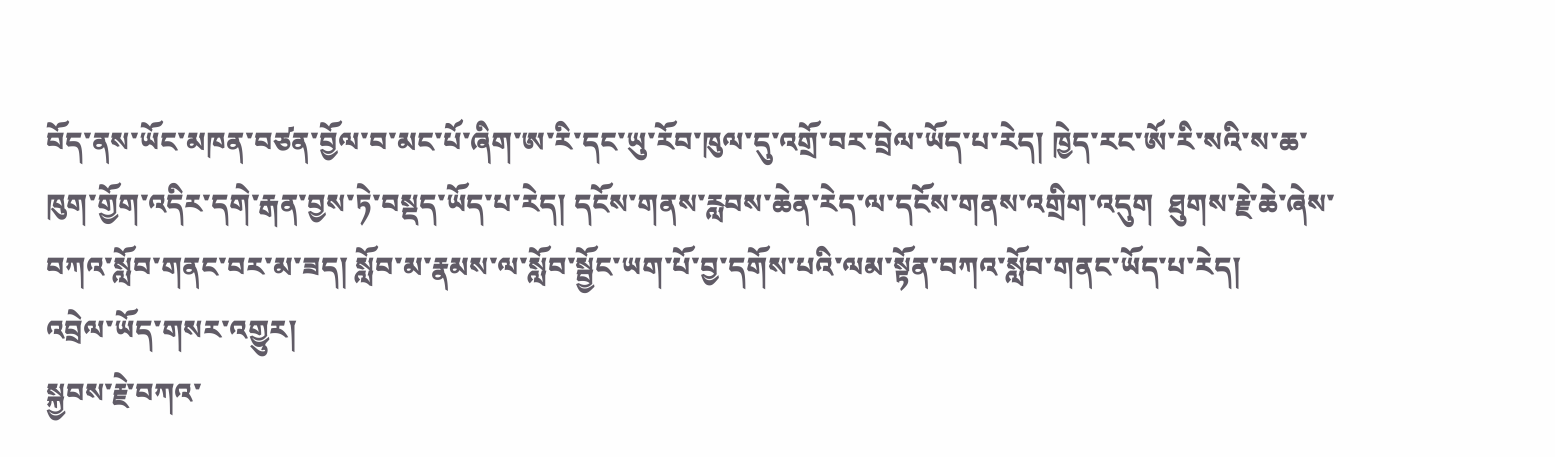བོད་ནས་ཡོང་མཁན་བཙན་བྱོལ་བ་མང་པོ་ཞིག་ཨ་རི་དང་ཡུ་རོབ་ཁུལ་དུ་འགྲོ་བར་བྲེལ་ཡོད་པ་རེད། ཁྱེད་རང་ཨོ་རི་སའི་ས་ཆ་ཁུག་གྱོག་འདིར་དགེ་རྒན་བྱས་ཏེ་བསྡད་ཡོད་པ་རེད། དངོས་གནས་རླབས་ཆེན་རེད་ལ་དངོས་གནས་འགྲིག་འདུག  ཐུགས་རྗེ་ཆེ་ཞེས་བཀའ་སློབ་གནང་བར་མ་ཟད། སློབ་མ་རྣམས་ལ་སློབ་སྦྱོང་ཡག་པོ་བྱ་དགོས་པའི་ལམ་སྟོན་བཀའ་སློབ་གནང་ཡོད་པ་རེད།
འབྲེལ་ཡོད་གསར་འགྱུར།
སྐྱབས་རྗེ་བཀའ་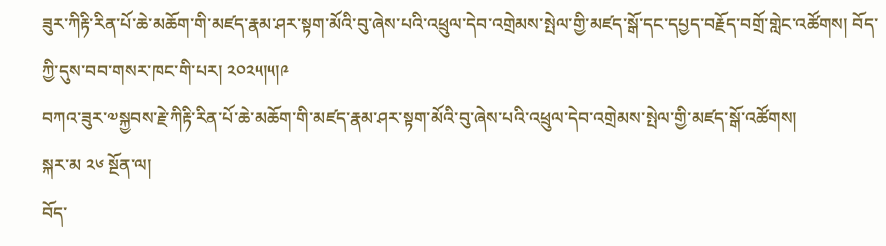ཟུར་ཀིརྟི་རིན་པོ་ཆེ་མཆོག་གི་མཛད་རྣམ་ཤར་སྟག་མོའི་བུ་ཞེས་པའི་འཕྲུལ་དེབ་འགྲེམས་སྤེལ་གྱི་མཛད་སྒོ་དང་དཔྱད་བརྗོད་བགྲོ་གླེང་འཚོགས། བོད་ཀྱི་དུས་བབ་གསར་ཁང་གི་པར། ༢༠༢༥།༥།༩
བཀའ་ཟུར་༧སྐྱབས་རྗེ་ཀིརྟི་རིན་པོ་ཆེ་མཆོག་གི་མཛད་རྣམ་ཤར་སྟག་མོའི་བུ་ཞེས་པའི་འཕྲུལ་དེབ་འགྲེམས་སྤེལ་གྱི་མཛད་སྒོ་འཚོགས།
སྐར་མ ༢༦ སྔོན་ལ།
བོད་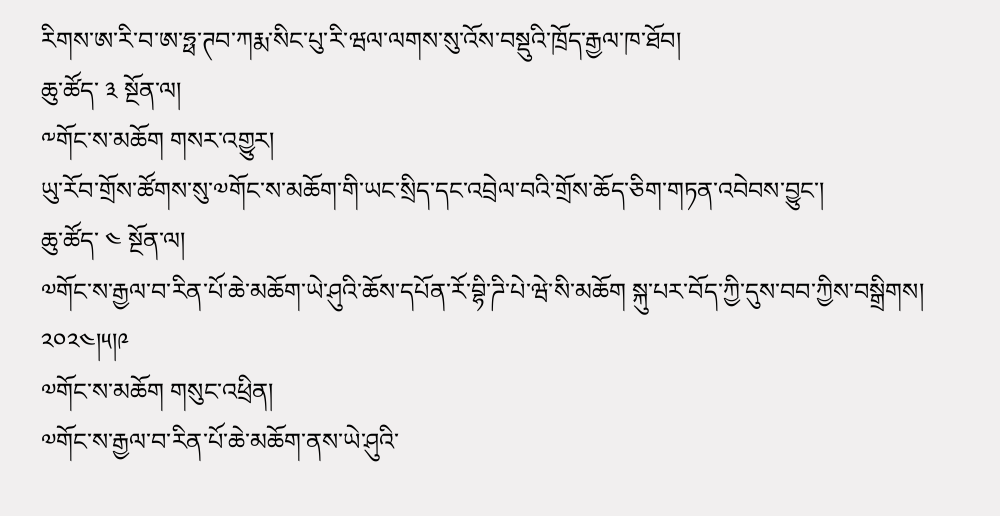རིགས་ཨ་རི་བ་ཨ་ཧྥ་ཊབ་ཀརྨ་སིང་པུ་རི་ཝལ་ལགས་སུ་འོས་བསྡུའི་ཁྲོད་རྒྱལ་ཁ་ཐོབ།
ཆུ་ཚོད་ ༣ སྔོན་ལ།
༸གོང་ས་མཆོག གསར་འགྱུར།
ཡུ་རོབ་གྲོས་ཚོགས་སུ་༧གོང་ས་མཆོག་གི་ཡང་སྲིད་དང་འབྲེལ་བའི་གྲོས་ཆོད་ཅིག་གཏན་འབེབས་བྱུང་།
ཆུ་ཚོད་ ༤ སྔོན་ལ།
༧གོང་ས་རྒྱལ་བ་རིན་པོ་ཆེ་མཆོག་ཡེ་ཤུའི་ཆོས་དཔོན་རོ་བྷི་ཌི་པེ་ཝེ་སི་མཆོག སྐུ་པར་བོད་ཀྱི་དུས་བབ་ཀྱིས་བསྒྲིགས། ༢༠༢༤།༥།༩
༧གོང་ས་མཆོག གསུང་འཕྲིན།
༧གོང་ས་རྒྱལ་བ་རིན་པོ་ཆེ་མཆོག་ནས་ཡེ་ཤུའི་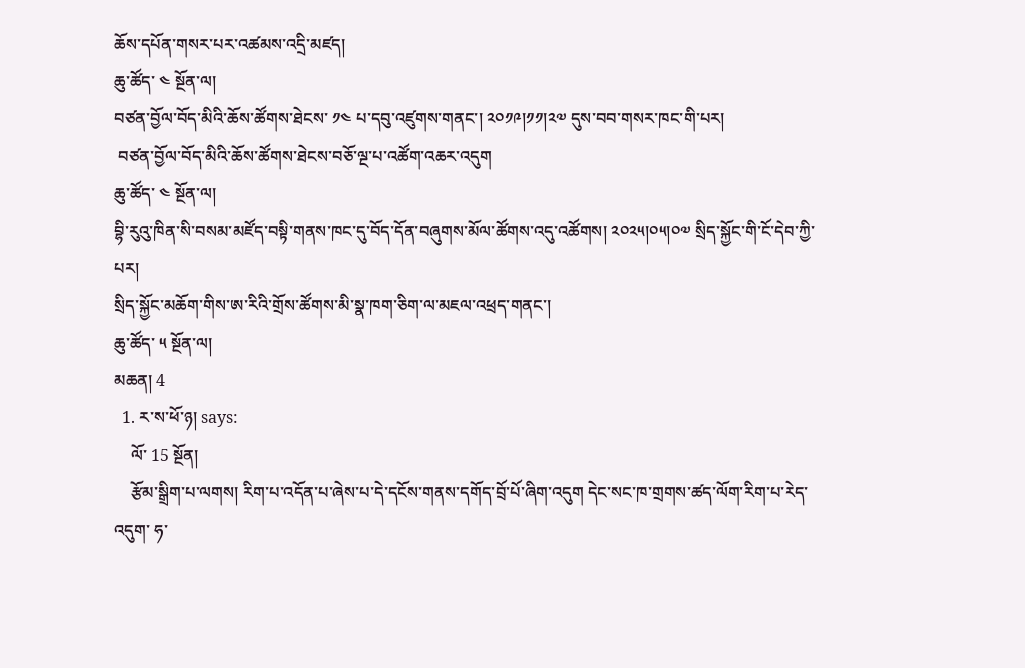ཆོས་དཔོན་གསར་པར་འཚམས་འདྲི་མཛད།
ཆུ་ཚོད་ ༤ སྔོན་ལ།
བཙན་བྱོལ་བོད་མིའི་ཆོས་ཚོགས་ཐེངས་ ༡༤ པ་དབུ་འཛུགས་གནང་། ༢༠༡༩།༡༡།༢༧ དུས་བབ་གསར་ཁང་གི་པར།
 བཙན་བྱོལ་བོད་མིའི་ཆོས་ཚོགས་ཐེངས་བཅོ་ལྔ་པ་འཚོག་འཆར་འདུག
ཆུ་ཚོད་ ༤ སྔོན་ལ།
བྷི་རུའུ་ཁིན་སི་བསམ་མཛོད་བསྟི་གནས་ཁང་དུ་བོད་དོན་བཞུགས་མོལ་ཚོགས་འདུ་འཚོགས། ༢༠༢༥།༠༥།༠༧ སྲིད་སྐྱོང་གི་ངོ་དེབ་ཀྱི་པར།
སྲིད་སྐྱོང་མཆོག་གིས་ཨ་རིའི་གྲོས་ཚོགས་མི་སྣ་ཁག་ཅིག་ལ་མཇལ་འཕྲད་གནང་།
ཆུ་ཚོད་ ༥ སྔོན་ལ།
མཆན། 4
  1. ར་ས་ཕོ་ཉ། says:
    ལོ་ 15 སྔོན།
    རྩོམ་སྒྲིག་པ་ལགས། རིག་པ་འདོན་པ་ཞེས་པ་དེ་དངོས་གནས་དགོད་བྲོ་པོ་ཞིག་འདུག དེང་སང་ཁ་གྲགས་ཚད་ལོག་རིག་པ་རེད་འདུག་ ཧ་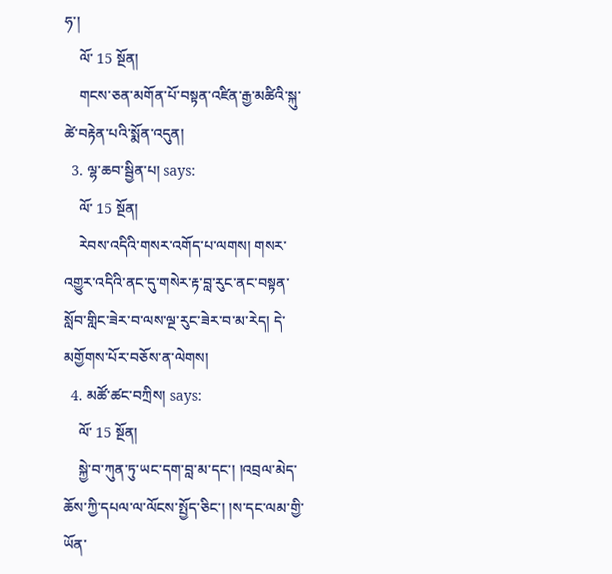ཧ་།
    ལོ་ 15 སྔོན།
    གངས་ཅན་མགོན་པོ་བསྟན་འཛིན་རྒྱ་མཚིའི་སྐུ་ཚེ་བརྟེན་པའི་སྨོན་འདུན།
  3. ལྷ་ཆབ་སྦྱིན་པ། says:
    ལོ་ 15 སྔོན།
    རེབས་འདིའི་གསར་འགོད་པ་ལགས། གསར་འགྱུར་འདིའི་ནང་དུ་གསེར་རྟ་བླ་རུང་ནང་བསྟན་སློབ་གླིང་ཟེར་བ་ལས་ལྔ་རུང་ཟེར་བ་མ་རེད། དེ་མགྱོགས་པོར་བཅོས་ན་ལེགས།
  4. མཚོ་ཚང་བཀྲིས། says:
    ལོ་ 15 སྔོན།
    སྐྱེ་བ་ཀུན་ཏུ་ཡང་དག་བླ་མ་དང་། །འབྲལ་མེད་ཆོས་ཀྱི་དཔལ་ལ་ལོངས་སྤྱོད་ཅིང་། །ས་དང་ལམ་གྱི་ཡོན་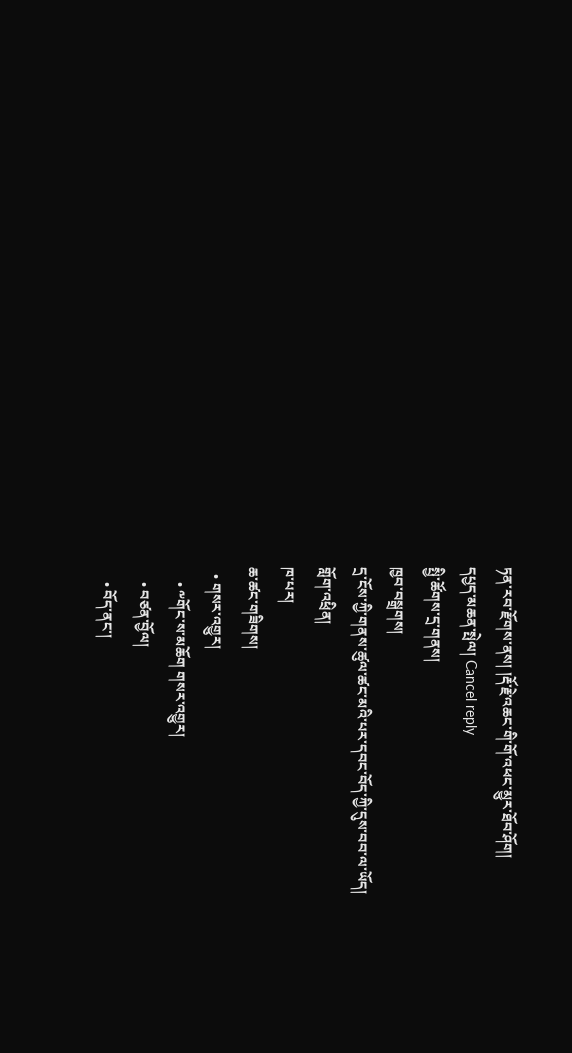ཏན་རབ་རྫོགས་ནས། །རྡོ་རྗེ་འཆང་གི་གོ་འཕང་མྱུར་ཐོབ་ཤོག།
དཔྱད་མཆན་སྤེལ། Cancel reply
སྤྱི་ཚོགས་དྲ་གནས།
ཁྱབ་བསྒྲགས།
དྲ་ངོས་ཀྱི་གནས་ཚུལ་ཚང་མའི་པར་དབང་བོད་ཀྱི་དུས་བབ་ལ་ཡོད།
གློག་འཕྲིན།
ཁ་པར།
ཆ་ཚང་གཟིགས།
  • གསར་འགྱུར།
    • ༸གོང་ས་མཆོག གསར་འགྱུར།
    • བཙན་བྱོལ།
    • བོད་ནང་།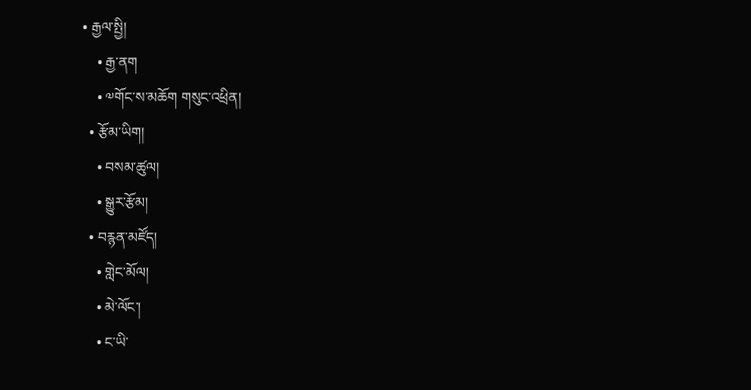• རྒྱལ་སྤྱི།
    • རྒྱ་ནག
    • ༧གོང་ས་མཆོག གསུང་འཕྲིན།
  • རྩོམ་ཡིག།
    • བསམ་ཚུལ།
    • སྒྱུར་རྩོམ།
  • བརྙན་མཛོད།
    • གླེང་མོལ།
    • མེ་ལོང་།
    • ང་ཡི་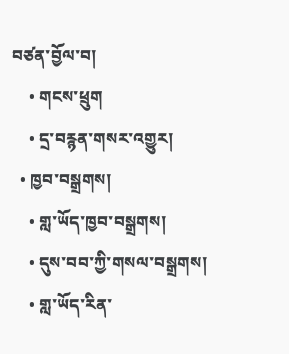བཙན་བྱོལ་བ།
    • གངས་ཕྲུག
    • དྲ་བརྙན་གསར་འགྱུར།
  • ཁྱབ་བསྒྲགས།
    • གླ་ཡོད་ཁྱབ་བསྒྲགས།
    • དུས་བབ་ཀྱི་གསལ་བསྒྲགས།
    • གླ་ཡོད་རིན་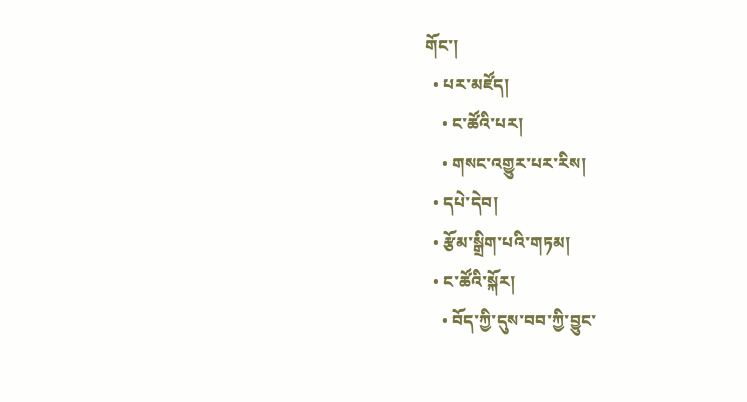གོང་།
  • པར་མཛོད།
    • ང་ཚོའི་པར།
    • གསང་འགྱུར་པར་རིས།
  • དཔེ་དེབ།
  • རྩོམ་སྒྲིག་པའི་གཏམ།
  • ང་ཚོའི་སྐོར།
    • བོད་ཀྱི་དུས་བབ་ཀྱི་བྱུང་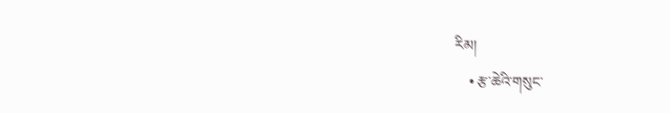རིམ།
    • རྩ་ཆེའི་གསུང་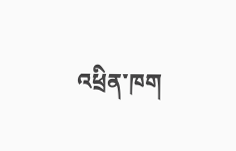འཕྲིན་ཁག